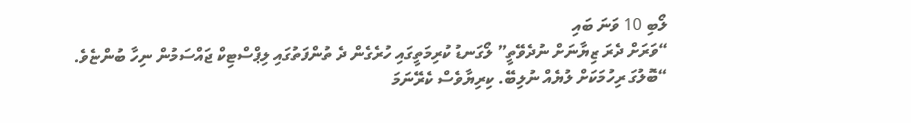ލޯބި 10 ވަނަ ބައި
“ވަރަށް ދެރަ ޒިޔާނަށް ނުދެވޭތީ” ލޯގަނޑު ކުރިމަތީގައި ހުރެގެން ދެ ތުންފަތުގައި ލިޕްސްޓިކް ޖައްސަމުން ނިހާ ބުންޏެވެ.
“ބޮލުގަ ރިހުމަކަށް ލުޔެއް ނުލިބޭ. ކިރިޔާވެސް ކެރޭނަމަ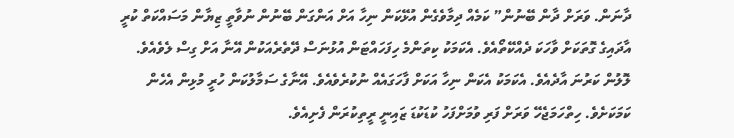ދާނަން. ވަރަށް ދާން ބޭނުން” ކަމެއް ދިމާވެގެން އުޅޭކަން ނިހާ އަށް އަންގަން ބޭނުން ނުވާތީ ޒިޔާން މަސައްކަތް ކުރީ އާދައިގެ ގޮތަކަށް ވާހަކަ ދެއްކޭތޯއެވެ. އެކަމަކު ކިތަންމެ ހިފަހައްޓަން އުޅުނަސް ދޭތެރެއަކުން އޭނާ އަށް ގިސް ލެވެއެވެ. ލޮލުން ކަރުނަ އާދެއެވެ. އެކަމަކު އެކަން ނިހާ އަކަށް ފާހަގައެއް ނުކުރެވެއެވެ. އޭނާގެ ސަމާލުކަން ހުރީ މުޅިން އެހެން ކަމަކަށެވެ. ހިތްހަމަޖެހޭ ވަރަށް ފަރި ވުމަށްފަހު ކުޑަކުޑަ ޒައިނީ ރީތިކުރަން ފެށިއެވެ.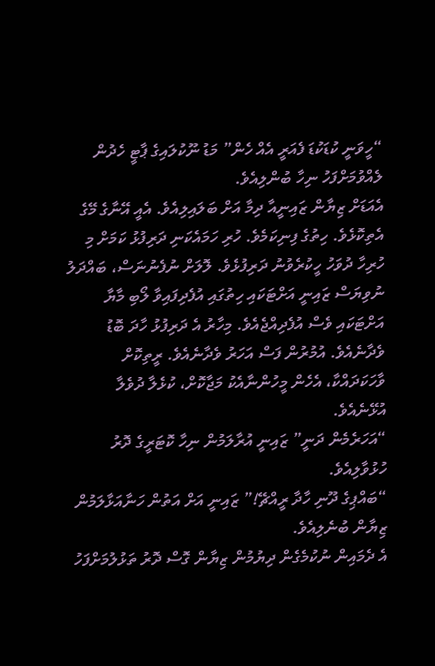“ހީވަނީ ކުޑަކުޑަ ފެއަރީ އެއް ހެން” މަޑު ނޫކުލައިގެ ޕާޓީ ހެދުން ލެއްވުމަށްފަހު ނިހާ ބުންލިއެވެ.
އެއަޑަށް ޒިޔާން ޒައިނީއާ ދިމާ އަށް ބަލައިލިއެވެ. އެއީ އޭނާގެ މޭގެ އެތިކޮޅެވެ. ހިތުގެ ފިނިކަމެވެ. ހުރި ހަމައެކަނި ދަރިފުޅު ކަމަށް މި ހުރިހާ ދުވަހު ހީކުރެވުނު ދަރިފުޅެވެ. ލޮލަށް ނުފެނުނަސް، ބައްދަލު ނުވިޔަސް ޒައިނީ އަށްޓަކައި ހިތުގައި އުފެދިފައިވާ ލޯބި މާޔާ އަށްޓަކައި ވެސް އުފެދިއްޖެއެވެ. މިހާރު އެ ދަރިފުޅު ހާދަ ބޮޑު ވެދާނެއެވެ. އުމުރުން ފަސް އަހަރު ވެދާނެއެވެ. ރީތިކޮށް ވާހަކަދައްކާ، އެހެން މީހުންނާއެކު މަޖާކޮށް، ކުޅެލާ ދުވެލާ އުޅޭނެއެވެ.
“އަހަރެމެން ދަނީ” ޒައިނީ އުރާލަމުން ނިހާ ކޮޓަރީގެ ދޮރު ހުޅުވާލިއެވެ.
“ބައްޕިގެ ދޫނި ހާދާ ރީއްޗޭ!” ޒައިނީ އަށް އަތުން ހަނާއަޅާލަމުން ޒިޔާން ބުނެލިއެވެ.
އެ ދެމައިން ނުކުމެގެން ދިޔުމުން ޒިޔާން ގޮސް ދޮރު ތަޅުލުމަށްފަހު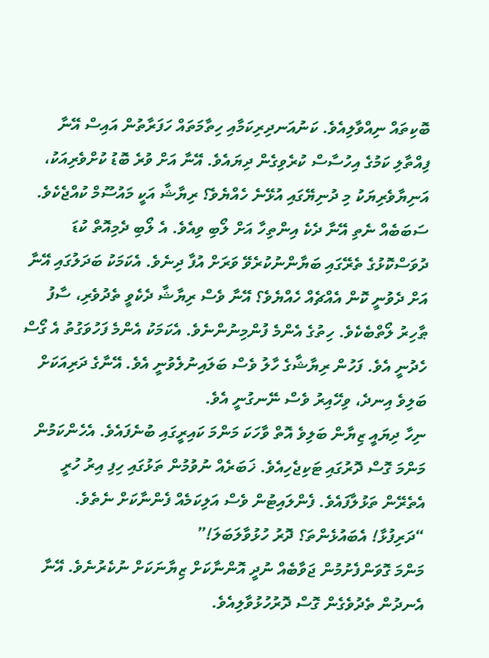ބޮކިތައް ނިއްވާލިއެވެ. ކަނުއަނދިރިކަމާއި ހިތާމަތައް ހަފަރާތުން އައިސް އޭނާ ފިއްތާލި ކަމުގެ އިހުސާސް ކުރެވިގެން ދިޔައެވެ. އޭނާ އަށް ވުރެ ބޮޑު ކުށްވެރިއަކު، އަނިޔާވެރިޔަކު މި ދުނިޔޭގައި އުޅޭނެ ހެއްޔެވެ؟ ރިޔާޝާ އަކީ މައުސޫމް ކުއްޖެކެވެ. ސަބަބެއް ނެތި އޭނާ ދެކެ އިންތިހާ އަށް ލޯބި ވިއެވެ. އެ ލޯބި ދެމިއޮތް ކުޑަ ދުވަސްކޮޅުގެ ތެރޭގައި ބަޔާންނުކުރެވޭ ވަރަށް އުފާ ދިނެވެ. އެކަމަކު ބަދަލުގައި އޭނާ އަށް ދެވުނީ ކޮން އެއްޗެއް ހެއްޔެވެ؟ އޭނާ ވެސް ރިޔާޝާ ދެކެވީ ތެދުވެރި، ސާފު ޠާހިރު ލޯތްބެކެވެ. ހިތުގެ އެންމެ ފުންމިނުންނެވެ. އެކަމަކު އެންމެ ފަހުވަގުތު އެ ގޯސް ހެދުނީ އެވެ. ފަހުން ރިޔާޝާގެ ހާލު ވެސް ބަލައިނުލެވުނީ އެވެ. އޭނާގެ ދަރިއަކަށް ބަލިވެ އިނދެ، ވިހޭއިރު ވެސް ނޭނގުނީ އެވެ.
ނިހާ ދިޔައީ ޒިޔާން ބަލިވެ އޮތް ވާހަކަ މަންމަ ކައިރީގައި ބުނެފައެވެ. އެހެންކަމުން މަންމަ ގޮސް ދޮރުގައި ޓަކިޖެހިއެވެ. ޚަބަރެއް ނުވުމުން ތަޅުގައި ހިފި އިރު ހުރީ އެތެރޭން ތަޅުލާފައެވެ. ފެންލައިޓުން ވެސް އަލިކަމެއް ފެންނާކަށް ނެތެވެ.
“ދަރިފުޅާ! އެބައުޅެންތަ؟ ދޮރު ހުޅުވާލަބަލަ!”
މަންމަ ގޮވަންފެށުމުން ޖަވާބެއް ނުދީ އޮންނާކަށް ޒިޔާނަކަށް ނުކެރުނެވެ. އޭނާ އެނދުން ތެދުވެގެން ގޮސް ދޮރުހުޅުވާލިއެވެ.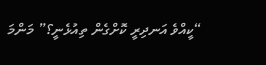“ކީއްވެ އަނދިރީ ކޮށްގެން ތިއުޅެނީ؟” މަންމަ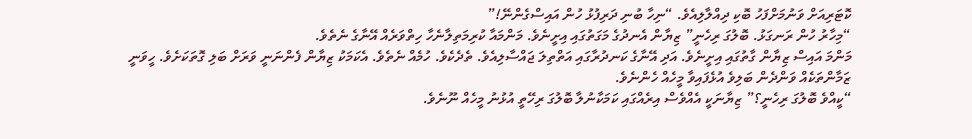ކޮޓަރިއަށް ވަނުމަށްފަހު ބޮކި ދިއްލާލިއެވެ. “ނިހާ ބުނި ދަރިފުޅު ހުން އައިސްގެންނޭ!”
“މިހާރު ހުން ރަނގަޅު. ބޮލުގަ ރިހެނީ” ޒިޔާން އެނދުގެ މަގަތުގައި އިށީނެވެ. މަންމައާ ކުރިމަތިލާނެހާ ހިތްވަރެއް އޭނާގެ ނެތެވެ.
މަންމަ އައިސް ޒިޔާން ގާތުގައި އިށީނެވެ. އަދި އޭނާގެ ކަނދުރާގައި އަތްތިލަ ޖައްސާލިއެވެ. ތެދެކެވެ. ހުމެއް ނެތެވެ. އެކަމަކު ޒިޔާން ފެންނަނީ ވަރަށް ބަލި ގޮތަކަށެވެ. ހީވަނީ ޒަމާންތަކެއް ވަންދެން ބަލިވެ އުޅެފައިވާ މީހެއް ހެންނެވެ.
“ކީއްވެ ބޮލުގަ ރިހެނީ؟” ޒިޔާނަކީ އެއްވެސް އިރެއްގައި ކަމަކާނުލާ ބޮލުގަ ރިހޭތީ އުޅުނު މީހެއް ނޫނެވެ.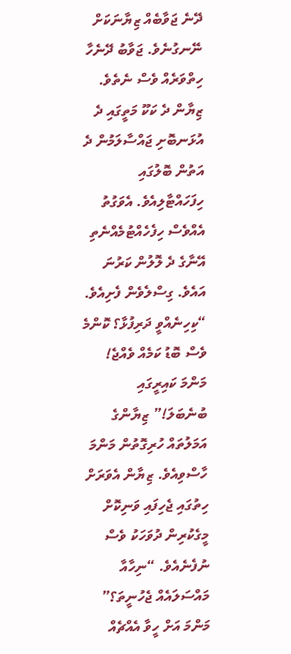ދޭނެ ޖަވާބެއް ޒިޔާނަކަށް ނޭނގުނެވެ. ޖަވާބު ދޭނެހާ ހިތްވަރެއް ވެސް ނެތެވެ. ޒިޔާން ދެ ކަކޫ މަތީގައި ދެ އުޅަނބޮށި ޖައްސާލަމުން ދެ އަތުން ބޮލުގައި ހިފަހައްޓާލިއެވެ. އެވަގުތު އެއްވެސް ހިފެހެއްޓުމެއްނެތި އޭނާގެ ދެ ލޮލުން ކަރުނަ އައެވެ. ގިސްލެވެން ފެށިއެވެ.
“ކިހިނެއްވީ ދަރިފުޅާ؟ ކޮންމެ ވެސް ބޮޑު ކަމެއް ވެއްޖެ! މަންމަ ކައިރީގައި ބުނެބަލަ!” ޒިޔާންގެ އަމަލުތައް ހުރިގޮތުން މަންމަ ހާސްވިއެވެ. ޒިޔާން އެވަރަށް ހިތުގައި ޖެހިފައި ވަނިކޮށް މީގެކުރިން ދުވަހަކު ވެސް ނުފެނެއެވެ. “ނިހާއާ މައްސަލައެއް ޖެހުނީތަ؟” މަންމަ އަށް ހީވާ އެއްޗެއް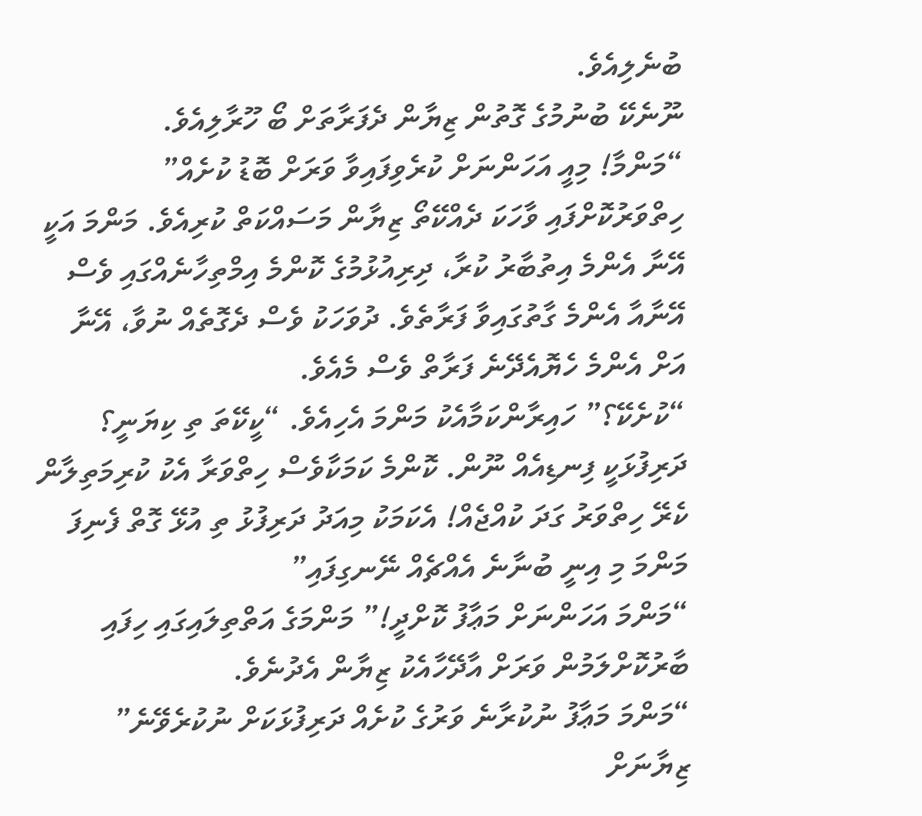ބުނެލިއެވެ.
ނޫނެކޭ ބުނުމުގެ ގޮތުން ޒިޔާން ދެފަރާތަށް ބޯ ހޫރާލިއެވެ.
“މަންމާ! މިއީ އަހަންނަށް ކުރެވިފައިވާ ވަރަށް ބޮޑު ކުށެއް” ހިތްވަރުކޮށްފައި ވާހަކަ ދެއްކޭތޯ ޒިޔާން މަސައްކަތް ކުރިއެވެ. މަންމަ އަކީ އޭނާ އެންމެ އިތުބާރު ކުރާ، ދިރިއުޅުމުގެ ކޮންމެ އިމްތިހާނެއްގައި ވެސް އޭނާއާ އެންމެ ގާތުގައިވާ ފަރާތެވެ. ދުވަހަކު ވެސް ދެގޮތެއް ނުވާ، އޭނާ އަށް އެންމެ ހެޔޮއެދޭނެ ފަރާތް ވެސް މެއެވެ.
“ކުށެކޭ؟” ހައިރާންކަމާއެކު މަންމަ އެހިއެވެ. “ކީކޭތަ ތި ކިޔަނީ؟ ދަރިފުޅަކީ ފިނޑިއެއް ނޫން. ކޮންމެ ކަމަކާވެސް ހިތްވަރާ އެކު ކުރިމަތިލާން ކެރޭ ހިތްވަރު ގަދަ ކުއްޖެއް! އެކަމަކު މިއަދު ދަރިފުޅު ތި އުޅޭ ގޮތް ފެނިފަ މަންމަ މި އިނީ ބުނާނެ އެއްޗެއް ނޭނގިފައި”
“މަންމަ އަހަންނަށް މަޢާފު ކޮށްދީ!” މަންމަގެ އަތްތިލައިގައި ހިފައި ބާރުކޮށްލަމުން ވަރަށް އާދޭހާއެކު ޒިޔާން އެދުނެވެ.
“މަންމަ މަޢާފު ނުކުރާނެ ވަރުގެ ކުށެއް ދަރިފުޅަކަށް ނުކުރެވޭނެ” ޒިޔާނަށް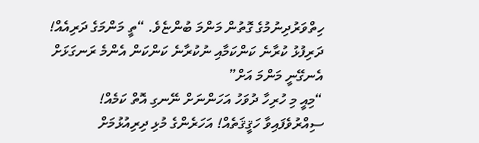ހިތްވަރުދިނުމުގެ ގޮތުން މަންމަ ބުންޏެވެ. “ތީ މަންމަގެ ދަރިއެއް! ދަރިފުޅު ކުރާނެ ކަންކަމާއި ނުކުރާނެ ކަންކަން އެންމެ ރަނގަޅަށް އެނގޭނީ މަންމަ އަށް”
“މިއީ މި ހުރިހާ ދުވަހު އަހަންނަށް ނޭނގި އޮތް ކަމެއް! ސިއްރުވެފައިވާ ހަޤީޤަތެއް! އަހަރެންގެ މުޅި ދިރިއުޅުމަށް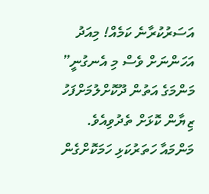އަސަރުކުރާނެ ކަމެއް! މިއަދު އަހަންނަށް ވެސް މި އެނގުނީ” މަންމަގެ އަތުން ދޫކޮށްލުމަށްފަހު ޒިޔާން ކޮޅަށް ތެދުވިއެވެ. މަންމައާ ހަތަރުކަޅި ހަމަކޮށްގެން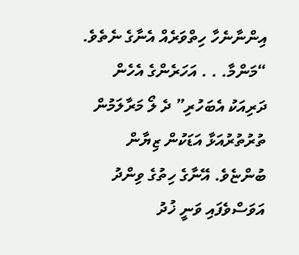އިންނާނެހާ ހިތްވަރެއް އެނާގެ ނެތެވެ.
“މަންމާ. . . އަހަރެންގެ އެހެން ދަރިއަކު އެބަހުރި” ދެ ލޯ މަރާލަމުން ތުރުތުރުއަޅާ އަޑަކުން ޒިޔާން ބުންޏެވެ. އޭނާގެ ހިތުގެ ވިންދު އަވަސްވެފައި ވަނީ ޚުދު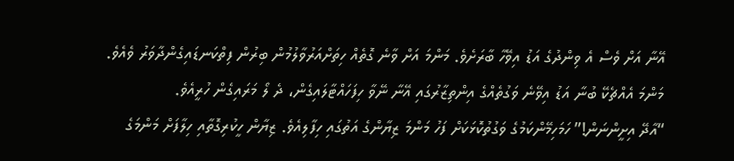އޭނާ އަށް ވެސް އެ ވިންދުގެ އަޑު އިވޭހާ ބާރަށެވެ. މަންމަ އަށް ވާނެ ގޮތެއް ހިތަށްއަރުވާލުމުން ބިރުން ފިތްކަނޑައިގެންދާވަރު ވެއެވެ. މަންމަ އެއްޗެކޭ ބުނާ އަޑު އިވޭނެ ވަގުތެއްގެ އިންތިޒާރުގައި އޭނާ ނޭވާ ހިފަހައްޓާލައިގެން، ދެ ލޯ މަރައިގެން ހުރީއެވެ.
“އާދޭ އިށީންނަން!” ހަމަހިމޭންކަމުގެ ވަގުތުކޮޅަކަށް ފަހު މަންމަ ޒިޔާންގެ އަތުގައި ހިފާލިއެވެ. ޒިޔާން ހީކުރިގޮތާއި ހިލާފަށް މަންމަގެ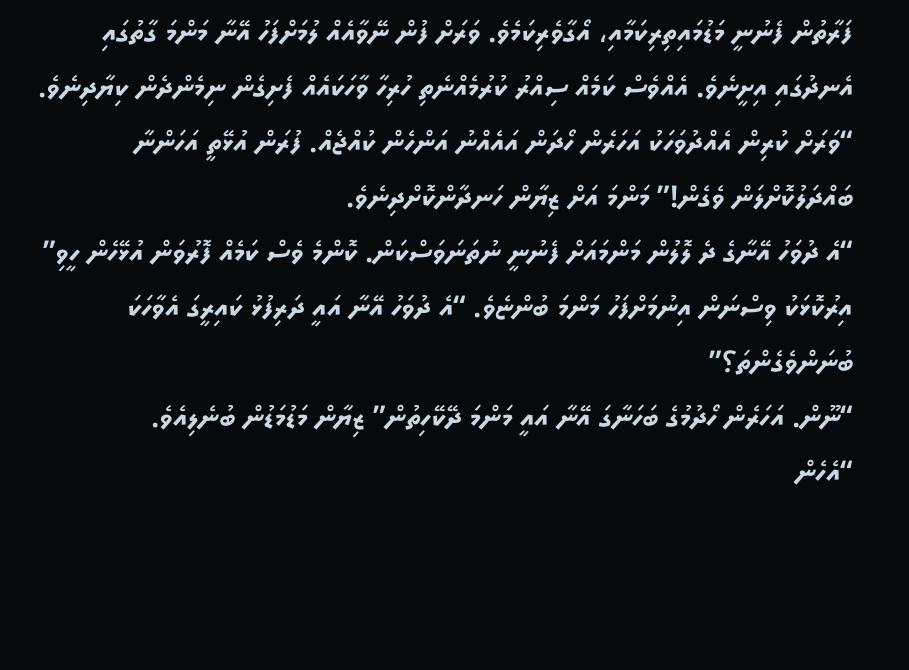ފަރާތުން ފެނުނީ މަޑުމައިތިރިކަމާއި، އޯގާވެރިކަމެވެ. ވަރަށް ފުން ނޭވާއެއް ލުމަށްފަހު އޭނާ މަންމަ ގާތުގައި އެނދުގައި އިށީނެވެ. އެއްވެސް ކަމެއް ސިއްރު ކުރުމެއްނެތި ހުރިހާ ވާހަކައެއް ފެށިގެން ނިމެންދެން ކިޔާދިނެވެ.
“ވަރަށް ކުރިން އެއްދުވަހަކު އަހަރެން ހޯދަން އައެއްނު އަންހެން ކުއްޖެއް. ފުރަން އުޅޭތީ އަހަންނާ ބައްދަލުކޮށްލަން ވެގެން!” މަންމަ އަށް ޒިޔާން ހަނދާންކޮށްދިނެވެ.
“އެ ދުވަހު އޭނާގެ ދެ ލޮލުން މަންމައަށް ފެނުނީ ނުތަނަވަސްކަން. ކޮންމެ ވެސް ކަމެއް ފޮރުވަން އުޅޭހެން ހީވި” އިރުކޮޅަކު ވިސްނަން އިނުމަށްފަހު މަންމަ ބުންޏެވެ. “އެ ދުވަހު އޭނާ އައީ ދަރިފުޅު ކައިރީގަ އެވާހަކަ ބުނަންވެގެންތަ؟”
“ނޫން. އަހަރެން ހޯދުމުގެ ބަހަނާގަ އޭނާ އައީ މަންމަ ދޭކޭހިތުން” ޒިޔާން މަޑުމަޑުން ބުނެލިއެވެ.
“އެހެން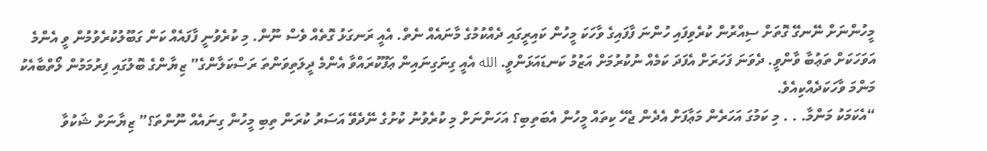މީހުންނަށް ނޭނގޭ ގޮތަށް ސިއްރުން ކުރެވިފައި ހުންނަ ފާފައިގެ ވާހަކަ މީހުން ކައިރީގައި ދެއްކުމުގެ މާނައެއް ނެތް. އެއީ ރަނގަޅު ގޮތެއް ވެސް ނޫން. މި ކުރެވުނީ ފާފައެއް ކަން ގަބޫލުކުރެވުމުން ވީ އެންމެ އަވަހަކަށް ތަޢުބާ ވާންވީ. ދެވަނަ ފަހަރަށް އެފަދަ ކަމެއް ނުކުރުމަށް އަޒުމު ކަނޑައަޅަންވީ. الله އެއީ ގިނަގިނައިން ޢަފޫކުރައްވާ އެންމެ ދީލަތިވަންތަ ރަސްކަލާންގެ” ޒިޔާންގެ ބޮލުގައި ފިރުމަމުން ލޯތްބާއެކު މަންމަ ވާހަކަދެއްކިއެވެ.
“އެކަމަކު މަންމާ. . . މި ކަމުގަ އަހަރެން މަޢާފަށް އެދެން ޖެހޭ ކިތައް މީހުން އެބަތިބި؟ އަހަންނަށް މި ކުރެވުނު ކުށުގެ ނޭދެވޭ އަސަރު ކުރަން ތިބި މީހުން ގިނައެއް ނޫންތަ؟” ޒިޔާނަށް ޝަކުވާ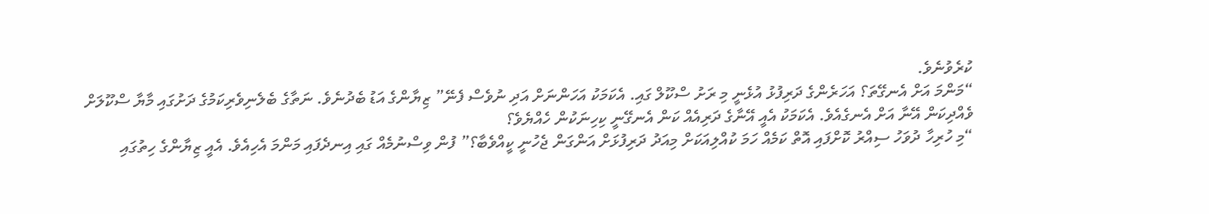ކުރެވުނެވެ.
“މަންމަ އަށް އެނގޭތަ؟ އަހަރެންގެ ދަރިފުޅު އުޅެނީ މި ރަށު ސްކޫލް ގައި. އެކަމަކު އަހަންނަށް އަދި ނުވެސް ފެނޭ” ޒިޔާންގެ އަޑު ބެދުނެވެ. ނަތާގެ ބެލެނިވެރިކަމުގެ ދަށުގައި މާޔާ ސްކޫލަށް ވެއްދިކަން އޭނާ އަށް އެނގެއެވެ. އެކަމަކު އެއީ އޭނާގެ ދަރިއެއް ކަން އެނގޭނީ ކިހިނަކުން ހެއްޔެވެ؟
“މި ހުރިހާ ދުވަހު ސިއްރު ކޮށްފައި އޮތް ކަމެއް ހަމަ ކުއްލިއަކަށް މިއަދު ދަރިފުޅަށް އަންގަން ޖެހުނީ ކީއްވެބާ؟” ފުން ވިސްނުމެއް ގައި އިނދެފައި މަންމަ އެހިއެވެ. އެއީ ޒިޔާންގެ ހިތުގައި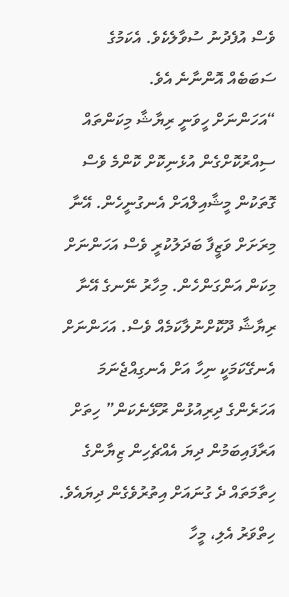ވެސް އުފެދުނު ސުވާލެކެވެ. އެކަމުގެ ސަބަބެއް އޮންނާނެ އެވެ.
“އަހަންނަށް ހީވަނީ ރިޔާޝާ މިކަންތައް ސިއްރުކޮށްގެން އުޅެނިކޮށް ކޮންމެ ވެސް ގޮތަކުން މީޝާއިލްއަށް އެނގުނީހެން. އޭނާ މިރަށަށް ވަޒީފާ ބަދަލުކުރީ ވެސް އަހަންނަށް މިކަން އަންގަންހެން. މިހާރު ނޭނގެ އޭނާ ރިޔާޝާ ދޫކޮށްނުލާކަމެއް ވެސް. އަހަންނަށް އެނގޭކަމަކީ ނިހާ އަށް އެނގިއްޖެނަމަ އަހަރެންގެ ދިރިއުޅުން ރޫޅޭނެކަން” ހިތަށް އަރާފައިބަމުން ދިޔަ އެއްޗެހިން ޒިޔާންގެ ހިތާމަތައް ދެ ގުނައަށް އިތުރުވެގެން ދިޔައެވެ. ހިތްވަރު އެލި، މީހާ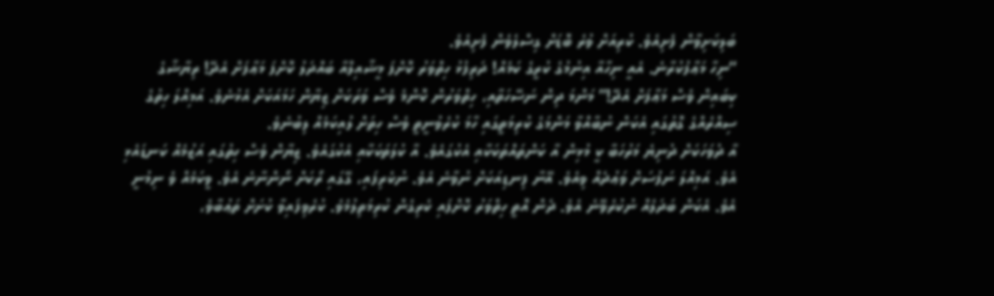ބަލިކަށިވާން ފެށިއެވެ. ކުރިއަށް ވުރެ ބޮޑަށް ގިސްލެވެން ފެށިއެވެ.
“ނިހާ މަޢާފުކުރާނެ. އެއީ ނިހާއާ އިނުމުގެ ކުރީގެ ކަމެއް! ދަރިފުޅު ހިތްވަރު ކޮށްފަ މީޝާއިލްއާ ބައްދަލު ކޮށްފަ މަޢާފަށް އެދޭ! ރިޔާޝާގެ ކިބައިން ވެސް މަޢާފަށް އެދޭ!” މަންމަ ދިން ނަސޭހަތާއި، ހިތްވަރުން ކޮންމެ ވެސް ވަރަކަށް ޒިޔާން ހަމައަކަށް އެޅުނެވެ. އަމިއްލަ ހިތުގެ ސިއްރެއްގެ ގޮތުގައި އެކަން ނުބާއްވާ މަންމަގެ ކުރިމަތީގައި ހާމަ ކުރެވުނީތީ ވެސް ހިތަށް ލުއިކަމެއް ލިބުނެވެ.
އާ ދުވަހަކަށް ދުނިޔެ މަރުހަބާ ކީ މުޅިން އާ ކަންތައްތަކަކާއި އެކުގައެވެ. އާ ކުލަތަކަކާއި އެކުގައެވެ. ޒިޔާން ވެސް ހިތުގައި އަޒުމެއް ކަނޑައެޅި އެވެ. އަމިއްލަ ނަފުސަށް ވަޢުދެއް ވިއެވެ. އޭނާ ފިނޑިއަކަށް ނުވާނެ އެވެ. ނުކެރިފައި، ގޭގައި ރޯކަށް ނޯންނާނެ އެވެ. ވީކަމެއް ވެ ނިމުނީ އެވެ. އެކަން ބަދަލެއް ނުކުރެވޭނެ އެވެ. ދެން އޮތީ ހިތްވަރު ކޮށްފައި ކެރިގެން ކުރިމަތިލުމެވެ. ކުރެވިފައިވާ ކުށަށް ތަޢުބާވެ،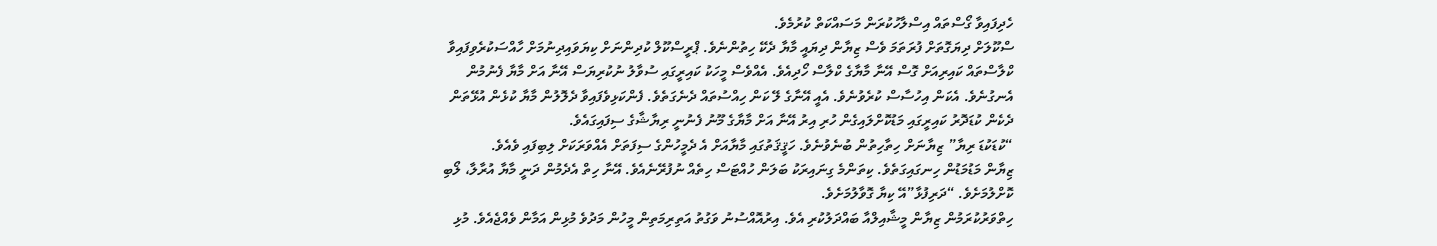ހެދިފައިވާ ގޯސްތައް އިސްލާހުކުރަން މަސައްކަތް ކުރުމެވެ.
ސްކޫލަށް ދިޔަގޮތަށް ފުރަތަމަ ވެސް ޒިޔާން ދިޔައީ މާޔާ ދެކޭ ހިތުންނެވެ. ޕްރީސްކޫލް ކުދިންނަށް ކިޔަވައިދިނުމަށް ހާއްސަކުރެވިފައިވާ ކްލާސްތައް ކައިރިއަށް ގޮސް އޭނާ މާޔާގެ ކްލާސް ހޯދިއެވެ. އެއްވެސް މީހަކު ކައިރީގައި ސުވާލު ނުކުރިޔަސް އޭނާ އަށް މާޔާ ފެނުމުން އެނގުނެވެ. އެކަން އިހުސާސް ކުރެވުނެވެ. އެއީ އޭނާގެ ލޭ ކަން ހިއްސުތައް ދެނެގަތެވެ. ފެންކަޅިވެފައިވާ ދެލޮލުން މާޔާ ކުޅެން އުޅޭތަން ދެކެން ކުޑަދޮރު ކައިރީގައި މަޑުކޮށްލައިގެން ހުރި އިރު އޭނާ އަށް މާޔާގެ މޫނު ފެނުނީ ރިޔާޝާގެ ސިފައިގައެވެ.
“ކުޑަކުޑަ ރިޔާ” ޒިޔާނަށް ހިތާހިތުން ބުނެވުނެވެ. ހަޤީޤަތުގައި މާޔާއަށް އެ ދެމީހުންގެ ސިފަތަށް އެއްވަރަކަށް ލިބިފައި ވެއެވެ.
ޒިޔާން މަޑުމަޑުން ހިނގައިގަތެވެ. ކިތަންމެ ގިނައިރަކު ބަލަން ހުއްޓަސް ހިތެއް ނުފުރޭނެއެވެ. އޭނާ ހިތް އެދެމުން ދަނީ މާޔާ އުރާލާ، ލޯބި ކޮށްލުމަށެވެ. “ދަރިފުޅާ”އޭ ކިޔާ ގޮވާލުމަށެވެ.
ހިތްވަރުކުރަމުން ޒިޔާން މީޝާއިލްއާ ބައްދަލުކުރި އެވެ. އިރުއޮއްސުނު ވަގުތު އަތިރިމަތިން މީހުން މަދުވެ މުޅިން އަމާން ވެއްޖެއެވެ. މުޅި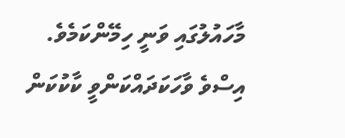މާހައުލުގައި ވަނީ ހިމޭންކަމެވެ. އިސްވެ ވާހަކަދައްކަންވީ ކާކުކަން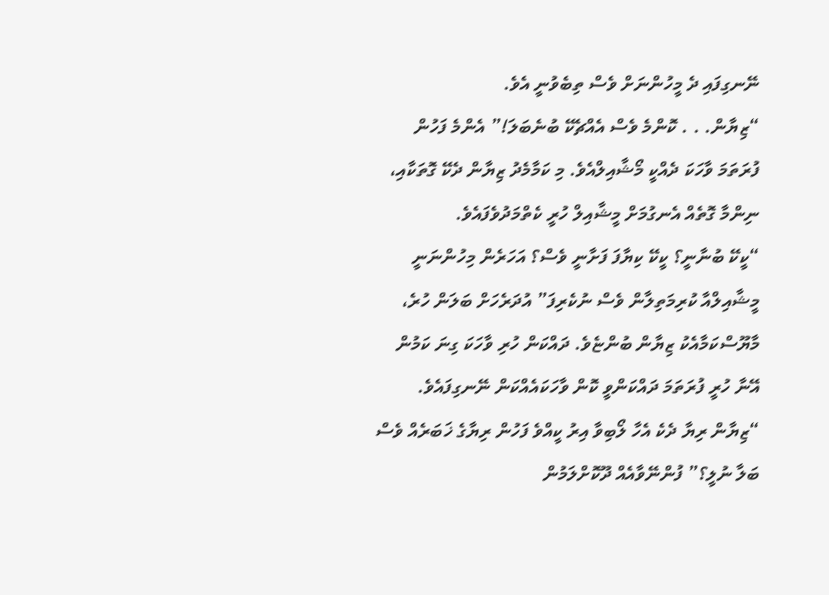ނޭނގިފައި ދެ މީހުންނަށް ވެސް ތިބެވުނީ އެވެ.
“ޒިޔާން. . . ކޮންމެ ވެސް އެއްޗެކޭ ބުނެބަލަ!” އެންމެ ފަހުން ފުރަތަމަ ވާހަކަ ދެއްކީ މޯޝާއިލްއެވެ. މި ކަމާމެދު ޒިޔާން ދެކޭ ގޮތަކާއި، ނިންމާ ގޮތެއް އެނގުމަށް މީޝާއިލް ހުރީ ކެތްމަދުވެފައެވެ.
“ކީކޭ ބުނާނީ؟ ކީކޭ ކިޔާފަ ފަށާނީ ވެސް؟ އަހަރެން މިހުންނަނީ މީޝާއިލްއާ ކުރިމަތިލާން ވެސް ނުކެރިފަ” އުދަރެހަށް ބަލަން ހުރެ، މާޔޫސްކަމާއެކު ޒިޔާން ބުންޏެވެ. ދައްކަން ހުރި ވާހަކަ ގިނަ ކަމުން އޭނާ ހުރީ ފުރަތަމަ ދައްކަންވީ ކޮން ވާހަކައެއްކަން ނޭނގިފައެވެ.
“ޒިޔާން ރިޔާ ދެކެ އެހާ ލޯބިވާ އިރު ކީއްވެ ފަހުން ރިޔާގެ ޚަބަރެއް ވެސް ބަލާ ނުލީ؟” ފުންނޭވާއެއް ދޫކޮށްލަމުން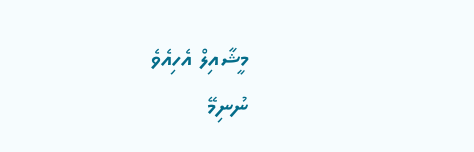މީޝާއިލް އެހިއެވެ
ނުނިމޭ